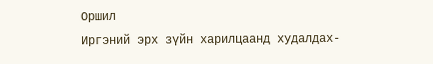Оршил
Иргэний эрх зүйн харилцаанд худалдах-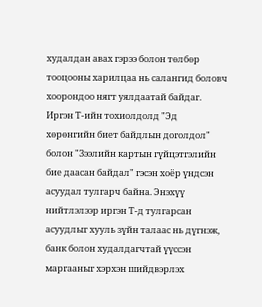худалдан авах гэрээ болон төлбөр тооцооны харилцаа нь салангид боловч хоорондоо нягт уялдаатай байдаг. Иргэн Т-ийн тохиолдолд "Эд хөрөнгийн биет байдлын доголдол" болон "Зээлийн картын гүйцэтгэлийн бие даасан байдал" гэсэн хоёр үндсэн асуудал тулгарч байна. Энэхүү нийтлэлээр иргэн Т-д тулгарсан асуудлыг хууль зүйн талаас нь дүгнэж, банк болон худалдагчтай үүссэн маргааныг хэрхэн шийдвэрлэх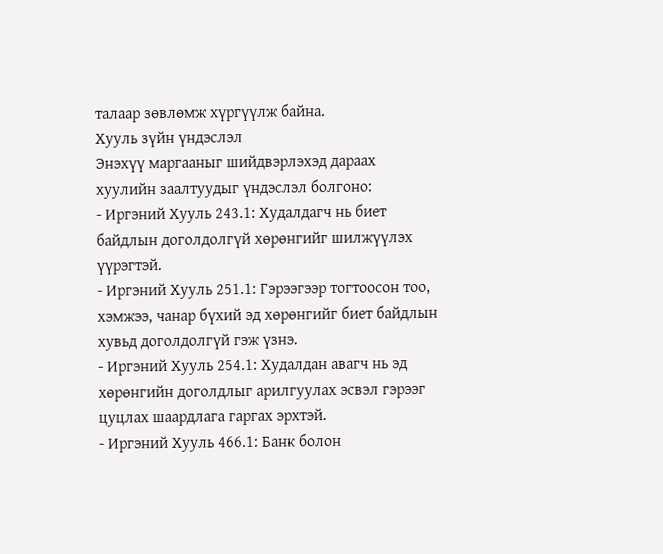талаар зөвлөмж хүргүүлж байна.
Хууль зүйн үндэслэл
Энэхүү маргааныг шийдвэрлэхэд дараах хуулийн заалтуудыг үндэслэл болгоно:
- Иргэний Хууль 243.1: Худалдагч нь биет байдлын доголдолгүй хөрөнгийг шилжүүлэх үүрэгтэй.
- Иргэний Хууль 251.1: Гэрээгээр тогтоосон тоо, хэмжээ, чанар бүхий эд хөрөнгийг биет байдлын хувьд доголдолгүй гэж үзнэ.
- Иргэний Хууль 254.1: Худалдан авагч нь эд хөрөнгийн доголдлыг арилгуулах эсвэл гэрээг цуцлах шаардлага гаргах эрхтэй.
- Иргэний Хууль 466.1: Банк болон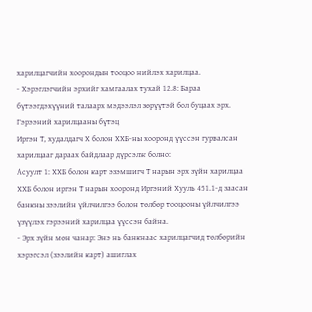харилцагчийн хоорондын тооцоо нийлэх харилцаа.
- Хэрэглэгчийн эрхийг хамгаалах тухай 12.8: Бараа бүтээгдэхүүний талаарх мэдээлэл зөрүүтэй бол буцаах эрх.
Гэрээний харилцааны бүтэц
Иргэн Т, худалдагч Х болон ХХБ-ны хооронд үүссэн гурвалсан харилцааг дараах байдлаар дүрсэлж болно:
Асуулт 1: ХХБ болон карт эзэмшигч Т нарын эрх зүйн харилцаа
ХХБ болон иргэн Т нарын хооронд Иргэний Хууль 451.1-д заасан банкны зээлийн үйлчилгээ болон төлбөр тооцооны үйлчилгээ үзүүлэх гэрээний харилцаа үүссэн байна.
- Эрх зүйн мөн чанар: Энэ нь банкнаас харилцагчид төлбөрийн хэрэгсэл (зээлийн карт) ашиглах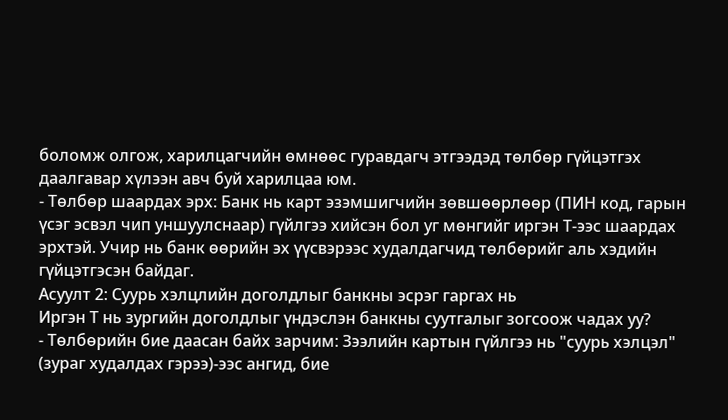боломж олгож, харилцагчийн өмнөөс гуравдагч этгээдэд төлбөр гүйцэтгэх даалгавар хүлээн авч буй харилцаа юм.
- Төлбөр шаардах эрх: Банк нь карт эзэмшигчийн зөвшөөрлөөр (ПИН код, гарын үсэг эсвэл чип уншуулснаар) гүйлгээ хийсэн бол уг мөнгийг иргэн Т-ээс шаардах эрхтэй. Учир нь банк өөрийн эх үүсвэрээс худалдагчид төлбөрийг аль хэдийн гүйцэтгэсэн байдаг.
Асуулт 2: Суурь хэлцлийн доголдлыг банкны эсрэг гаргах нь
Иргэн Т нь зургийн доголдлыг үндэслэн банкны суутгалыг зогсоож чадах уу?
- Төлбөрийн бие даасан байх зарчим: Зээлийн картын гүйлгээ нь "суурь хэлцэл" (зураг худалдах гэрээ)-ээс ангид, бие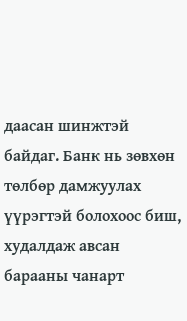даасан шинжтэй байдаг. Банк нь зөвхөн төлбөр дамжуулах үүрэгтэй болохоос биш, худалдаж авсан барааны чанарт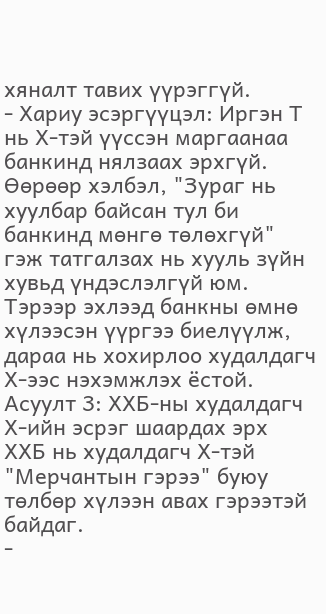хяналт тавих үүрэггүй.
- Хариу эсэргүүцэл: Иргэн Т нь Х-тэй үүссэн маргаанаа банкинд нялзаах эрхгүй. Өөрөөр хэлбэл, "Зураг нь хуулбар байсан тул би банкинд мөнгө төлөхгүй" гэж татгалзах нь хууль зүйн хувьд үндэслэлгүй юм. Тэрээр эхлээд банкны өмнө хүлээсэн үүргээ биелүүлж, дараа нь хохирлоо худалдагч Х-ээс нэхэмжлэх ёстой.
Асуулт 3: ХХБ-ны худалдагч Х-ийн эсрэг шаардах эрх
ХХБ нь худалдагч Х-тэй "Мерчантын гэрээ" буюу төлбөр хүлээн авах гэрээтэй байдаг.
-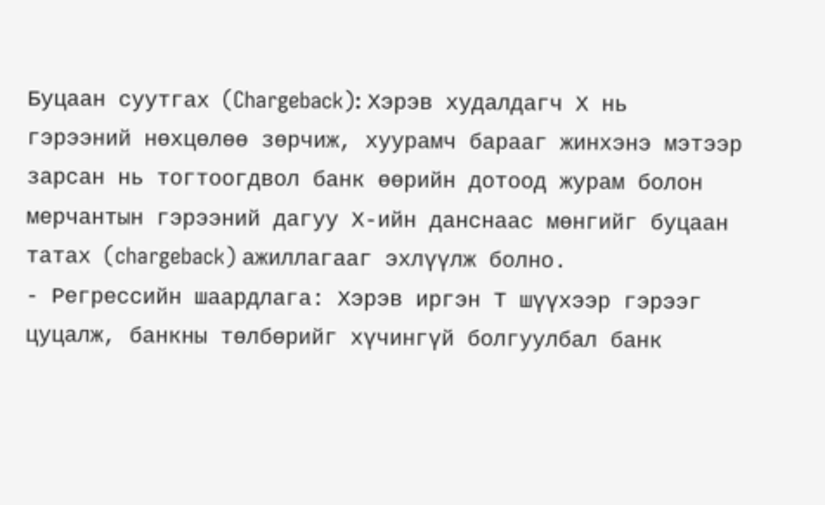Буцаан суутгах (Chargeback): Хэрэв худалдагч Х нь гэрээний нөхцөлөө зөрчиж, хуурамч барааг жинхэнэ мэтээр зарсан нь тогтоогдвол банк өөрийн дотоод журам болон мерчантын гэрээний дагуу Х-ийн данснаас мөнгийг буцаан татах (chargeback) ажиллагааг эхлүүлж болно.
- Регрессийн шаардлага: Хэрэв иргэн Т шүүхээр гэрээг цуцалж, банкны төлбөрийг хүчингүй болгуулбал банк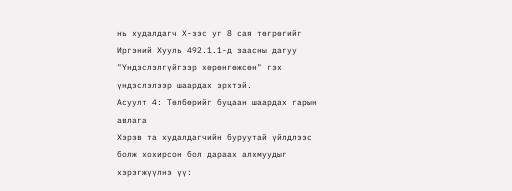нь худалдагч Х-ээс уг 8 сая төгрөгийг Иргэний Хууль 492.1.1-д заасны дагуу "Үндэслэлгүйгээр хөрөнгөжсөн" гэх үндэслэлээр шаардах эрхтэй.
Асуулт 4: Төлбөрийг буцаан шаардах гарын авлага
Хэрэв та худалдагчийн буруутай үйлдлээс болж хохирсон бол дараах алхмуудыг хэрэгжүүлнэ үү: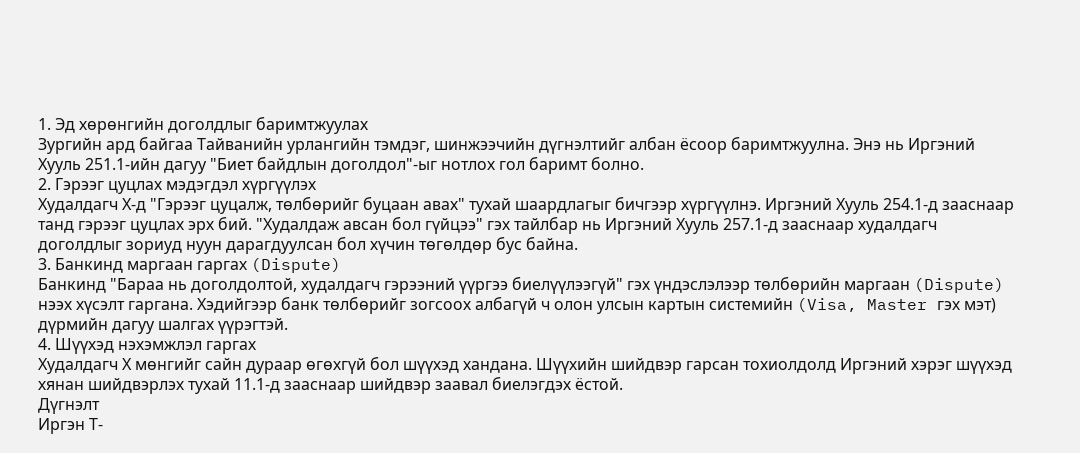1. Эд хөрөнгийн доголдлыг баримтжуулах
Зургийн ард байгаа Тайванийн урлангийн тэмдэг, шинжээчийн дүгнэлтийг албан ёсоор баримтжуулна. Энэ нь Иргэний Хууль 251.1-ийн дагуу "Биет байдлын доголдол"-ыг нотлох гол баримт болно.
2. Гэрээг цуцлах мэдэгдэл хүргүүлэх
Худалдагч Х-д "Гэрээг цуцалж, төлбөрийг буцаан авах" тухай шаардлагыг бичгээр хүргүүлнэ. Иргэний Хууль 254.1-д зааснаар танд гэрээг цуцлах эрх бий. "Худалдаж авсан бол гүйцээ" гэх тайлбар нь Иргэний Хууль 257.1-д зааснаар худалдагч доголдлыг зориуд нуун дарагдуулсан бол хүчин төгөлдөр бус байна.
3. Банкинд маргаан гаргах (Dispute)
Банкинд "Бараа нь доголдолтой, худалдагч гэрээний үүргээ биелүүлээгүй" гэх үндэслэлээр төлбөрийн маргаан (Dispute) нээх хүсэлт гаргана. Хэдийгээр банк төлбөрийг зогсоох албагүй ч олон улсын картын системийн (Visa, Master гэх мэт) дүрмийн дагуу шалгах үүрэгтэй.
4. Шүүхэд нэхэмжлэл гаргах
Худалдагч Х мөнгийг сайн дураар өгөхгүй бол шүүхэд хандана. Шүүхийн шийдвэр гарсан тохиолдолд Иргэний хэрэг шүүхэд хянан шийдвэрлэх тухай 11.1-д зааснаар шийдвэр заавал биелэгдэх ёстой.
Дүгнэлт
Иргэн Т-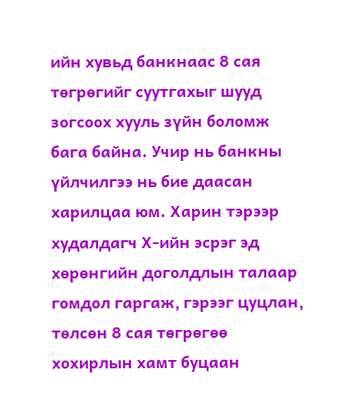ийн хувьд банкнаас 8 сая төгрөгийг суутгахыг шууд зогсоох хууль зүйн боломж бага байна. Учир нь банкны үйлчилгээ нь бие даасан харилцаа юм. Харин тэрээр худалдагч Х-ийн эсрэг эд хөрөнгийн доголдлын талаар гомдол гаргаж, гэрээг цуцлан, төлсөн 8 сая төгрөгөө хохирлын хамт буцаан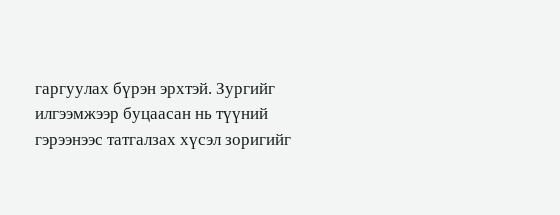гаргуулах бүрэн эрхтэй. Зургийг илгээмжээр буцаасан нь түүний гэрээнээс татгалзах хүсэл зоригийг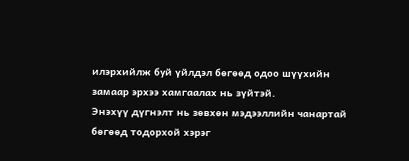илэрхийлж буй үйлдэл бөгөөд одоо шүүхийн замаар эрхээ хамгаалах нь зүйтэй.
Энэхүү дүгнэлт нь зөвхөн мэдээллийн чанартай бөгөөд тодорхой хэрэг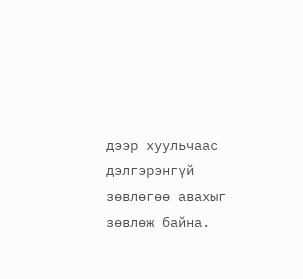дээр хуульчаас дэлгэрэнгүй зөвлөгөө авахыг зөвлөж байна.